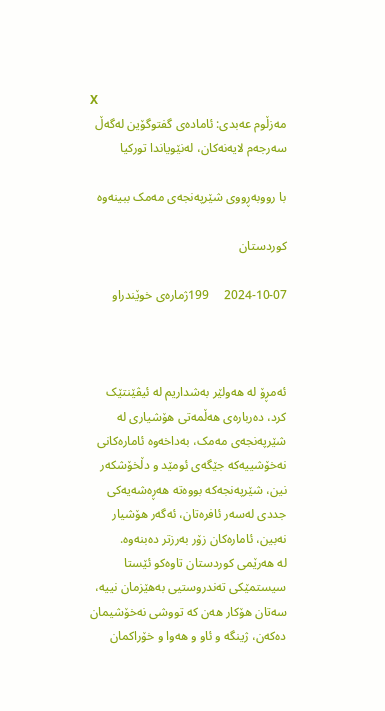X
مەزڵوم عەبدی: ئامادەی گفتوگۆین لەگەڵ سەرجەم لایەنەکان، لەنێویاندا تورکیا

با رووبەڕووی شێرپەنجەی مەمک ببینەوە

کوردستان

2024-10-07     199ژمارەی خوێندراو



ئەمڕۆ لە ھەولێر بەشداریم لە ئیڤێنتێک کرد، دەربارەی ھەڵمەتی ھۆشیاری لە شێرپەنجەی مەمک، بەداخەوە ئامارەکانی نەخۆشییەکە جێگەی ئومێد و دڵخۆشکەر نین، شێرپەنجەکە بووەتە ھەڕەشەیەکی جددی لەسەر ئافرەتان، ئەگەر ھۆشیار نەبین، ئامارەکان زۆر بەرزتر دەبنەوە.
لە ھەرێمی کوردستان تاوەکو ئێستا سیستمێکی تەندروستیی بەھێزمان نییە، سەتان ھۆکار ھەن کە تووشی نەخۆشیمان دەکەن، ژینگە و ئاو و ھەوا و خۆراکمان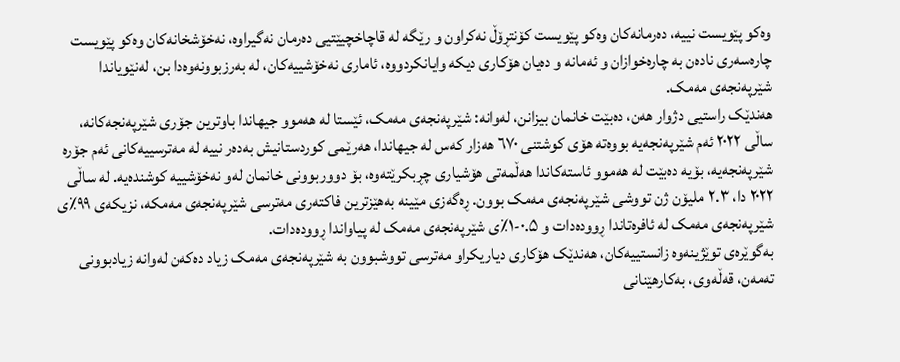وەکو پێویست نییە، دەرمانەکان وەکو پێویست کۆنتڕۆڵ نەکراون و رێگە لە قاچاخچیێتیی دەرمان نەگیراوە، نەخۆشخانەکان وەکو پێویست چارەسەری نادەن بە چارەخوازان و ئەمانە و دەیان ھۆکاری دیکە وایانکردووە، ئاماری نەخۆشییەکان، لە بەرزبوونەوەدا بن، لەنێویاندا شێرپەنجەی مەمک.
ھەندێک راستیی دژوار ھەن، دەبێت خانمان بیزانن، لەوانە: شێرپەنجەی مەمک، ئێستا لە ھەموو جیھاندا باوترین جۆری شێرپەنجەکانە، ساڵی ٢٠٢٢ ئەم شێرپەنجەیە بووەتە ھۆی کوشتنی ٦٧٠ ھەزار کەس لە جیھاندا، ھەرێمی کوردستانیش بەدەر نییە لە مەترسییەکانی ئەم جۆرە شێرپەنجەیە، بۆیە دەبێت لە ھەموو ئاستەکاندا ھەڵمەتی ھۆشیاری چڕبکرێتەوە، بۆ دووربوونی خانمان لەو نەخۆشییە کوشندەیە. لە ساڵی ٢٠٢٢ دا، ٢.٣ ملیۆن ژن تووشی شێرپەنجەی مەمک بوون. ڕەگەزی مێینە بەھێزترین فاکتەری مەترسی شێرپەنجەی مەمکە، نزیکەی ۹۹٪ی شێرپەنجەی مەمک لە ئافرەتاندا ڕوودەدات و ۰.۵-۱٪ی شێرپەنجەی مەمک لە پیاواندا ڕوودەدات.
بەگوێرەی توێژینەوە زانستییەکان، ھەندێک ھۆکاری دیاریکراو مەترسی تووشبوون بە شێرپەنجەی مەمک زیاد دەکەن لەوانە زیادبوونی تەمەن، قەڵەوی، بەکارھێنانی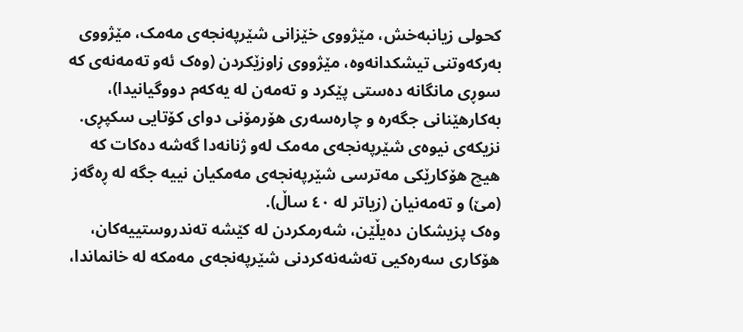کحولی زیانبەخش، مێژووی خێزانی شێرپەنجەی مەمک، مێژووی بەرکەوتنی تیشکدانەوە، مێژووی زاوزێکردن (وەک ئەو تەمەنەی کە سوڕی مانگانە دەستی پێکرد و تەمەن لە یەکەم دووگیانیدا)، بەکارھێنانی جگەرە و چارەسەری ھۆرمۆنی دوای کۆتایی سکپڕی. نزیکەی نیوەی شێرپەنجەی مەمک لەو ژنانەدا گەشە دەکات کە ھیچ ھۆکارێکی مەترسی شێرپەنجەی مەمکیان نییە جگە لە ڕەگەز (مێ) و تەمەنیان (زیاتر لە ٤٠ ساڵ).
وەک پزیشکان دەیڵێن، شەرمکردن لە کێشە تەندروستییەکان، ھۆکاری سەرەکیی تەشەنەکردنی شێرپەنجەی مەمکە لە خانماندا،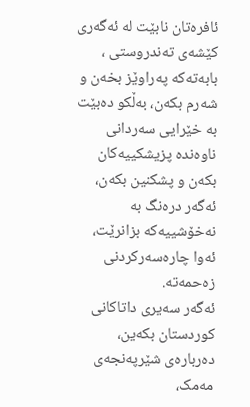ئافرەتان نابێت لە ئەگەری کێشەی تەندروستی ، بابەتەکە پەراوێز بخەن و شەرم بکەن، بەڵکو دەبێت بە خێرایی سەردانی ناوەندە پزیشکییەکان بکەن و پشکنین بکەن، ئەگەر درەنگ بە نەخۆشییەکە بزانرێت، ئەوا چارەسەرکردنی زەحمەتە.
ئەگەر سەیری داتاکانی کوردستان بکەین، دەربارەی شێرپەنجەی مەمک،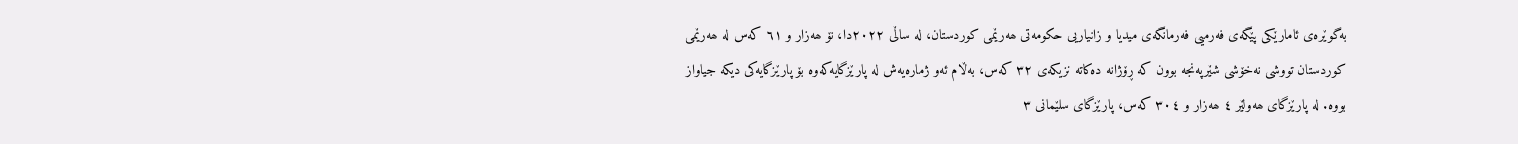بەگوێرەی ئامارێکی پێگەی فەرمیی فەرمانگەی میدیا و زانیاریی حکومەتی ھەرێمی کوردستان، لە ساڵی ٢٠٢٢دا، نۆ ھەزار و ٦١ کەس لە ھەرێمی کوردستان تووشی نەخۆشی شێرپەنجە بوون کە ڕۆژانە دەکاتە نزیکەی ٣٢ کەس، بەڵام ئەو ژمارەیەش لە پارێزگایەکەوە بۆ پارێزگایەکی دیکە جیاواز بووە. لە پارێزگای ھەولێر ٤ ھەزار و ٣٠٤ کەس، پارێزگای سلێمانی ٣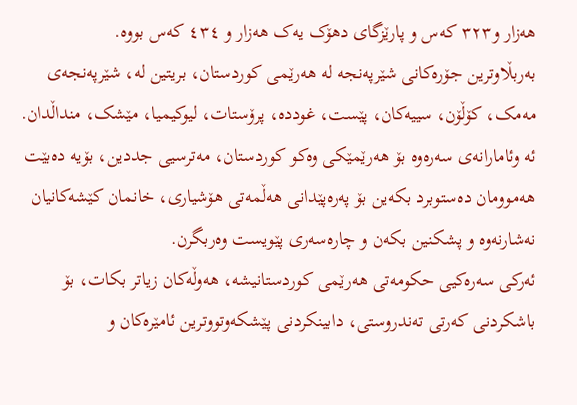ھەزار و٣٢٣ کەس و پارێزگای دھۆک یەک ھەزار و ٤٣٤ کەس بووە.
بەربڵاوترین جۆرەکانی شێرپەنجە لە ھەرێمی کوردستان، بریتین لە، شێرپەنجەی مەمک، کۆڵۆن، سییەکان، پێست، غوددە، پرۆستات، لیوکیمیا، مێشک، منداڵدان.
ئە وئامارانەی سەرەوە بۆ ھەرێمێکی وەکو کوردستان، مەترسیی جددین، بۆیە دەبێت ھەموومان دەستوبرد بکەین بۆ پەرەپێدانی ھەڵمەتی ھۆشیاری، خانمان کێشەکانیان نەشارنەوە و پشکنین بکەن و چارەسەری پێویست وەربگرن.
ئەرکی سەرەکیی حکومەتی ھەرێمی کوردستانیشە، ھەوڵەکان زیاتر بکات، بۆ باشکردنی کەرتی تەندروستی، دابینکردنی پێشکەوتووترین ئامێرەکان و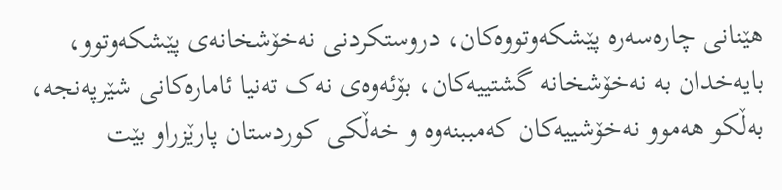ھێنانی چارەسەرە پێشکەوتووەکان، دروستکردنی نەخۆشخانەی پێشکەوتوو، بایەخدان بە نەخۆشخانە گشتییەکان، بۆئەوەی نەک تەنیا ئامارەکانی شێرپەنجە، بەڵکو ھەموو نەخۆشییەکان کەمببنەوە و خەڵکی کوردستان پارێزراو بێت